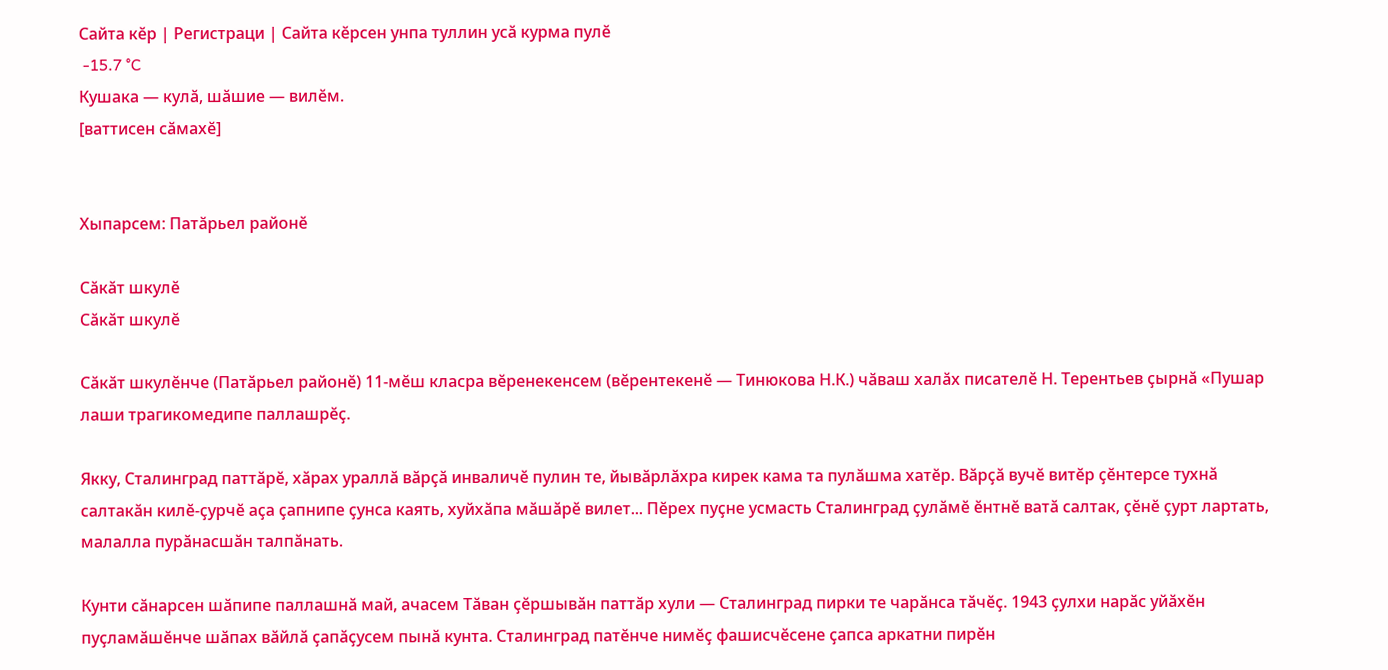Сайта кӗр | Регистраци | Сайта кӗрсен унпа туллин усӑ курма пулӗ
 -15.7 °C
Кушака — кулӑ, шӑшие — вилӗм.
[ваттисен сӑмахӗ]


Хыпарсем: Патӑрьел районӗ

Сӑкӑт шкулӗ
Сӑкӑт шкулӗ

Сӑкӑт шкулӗнче (Патӑрьел районӗ) 11-мӗш класра вӗренекенсем (вӗрентекенӗ — Тинюкова Н.К.) чӑваш халӑх писателӗ Н. Терентьев ҫырнӑ «Пушар лаши трагикомедипе паллашрӗҫ.

Якку, Сталинград паттӑрӗ, хӑрах ураллӑ вӑрҫӑ инваличӗ пулин те, йывӑрлӑхра кирек кама та пулӑшма хатӗр. Вӑрҫӑ вучӗ витӗр ҫӗнтерсе тухнӑ салтакӑн килӗ-ҫурчӗ аҫа ҫапнипе ҫунса каять, хуйхӑпа мӑшӑрӗ вилет... Пӗрех пуҫне усмасть Сталинград ҫулӑмӗ ӗнтнӗ ватӑ салтак, ҫӗнӗ ҫурт лартать, малалла пурӑнасшӑн талпӑнать.

Кунти сӑнарсен шӑпипе паллашнӑ май, ачасем Тӑван ҫӗршывӑн паттӑр хули — Сталинград пирки те чарӑнса тӑчӗҫ. 1943 ҫулхи нарӑс уйӑхӗн пуҫламӑшӗнче шӑпах вӑйлӑ ҫапӑҫусем пынӑ кунта. Сталинград патӗнче нимӗҫ фашисчӗсене ҫапса аркатни пирӗн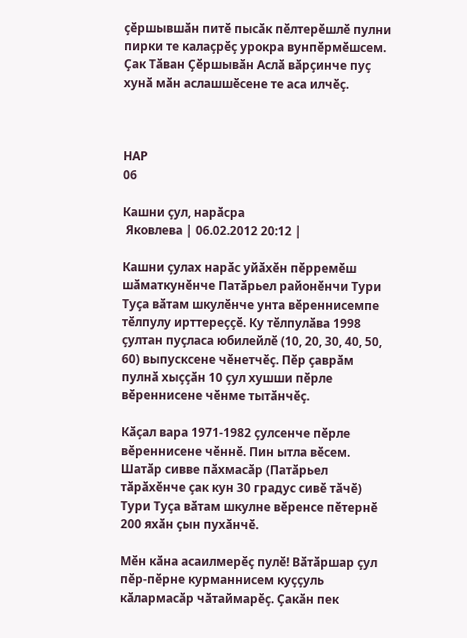ҫӗршывшӑн питӗ пысӑк пӗлтерӗшлӗ пулни пирки те калаҫрӗҫ урокра вунпӗрмӗшсем. Ҫак Тӑван Ҫӗршывӑн Аслӑ вӑрҫинче пуҫ хунӑ мӑн аслашшӗсене те аса илчӗҫ.



НАР
06

Кашни ҫул, нарӑсра
 Яковлева | 06.02.2012 20:12 |

Кашни ҫулах нарӑс уйӑхӗн пӗрремӗш шӑматкунӗнче Патӑрьел районӗнчи Тури Туҫа вӑтам шкулӗнче унта вӗреннисемпе тӗлпулу ирттереҫҫӗ. Ку тӗлпулӑва 1998 ҫултан пуҫласа юбилейлӗ (10, 20, 30, 40, 50, 60) выпусксене чӗнетчӗҫ. Пӗр ҫаврӑм пулнӑ хыҫҫӑн 10 ҫул хушши пӗрле вӗреннисене чӗнме тытӑнчӗҫ.

Кӑҫал вара 1971-1982 ҫулсенче пӗрле вӗреннисене чӗннӗ. Пин ытла вӗсем. Шатӑр сивве пӑхмасӑр (Патӑрьел тӑрӑхӗнче ҫак кун 30 градус сивӗ тӑчӗ) Тури Туҫа вӑтам шкулне вӗренсе пӗтернӗ 200 яхӑн ҫын пухӑнчӗ.

Мӗн кӑна асаилмерӗҫ пулӗ! Вӑтӑршар ҫул пӗр-пӗрне курманнисем куҫҫуль кӑлармасӑр чӑтаймарӗҫ. Ҫакӑн пек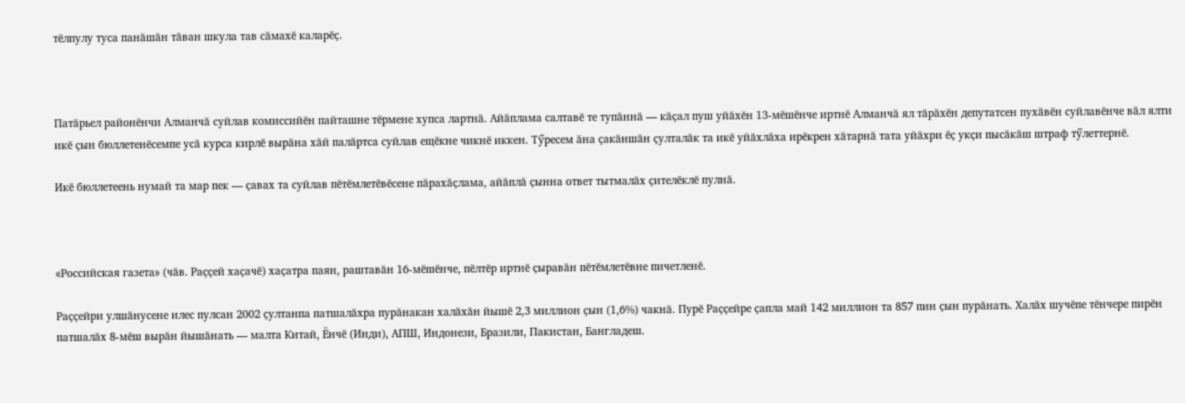тӗлпулу туса панӑшӑн тӑван шкула тав сӑмахӗ каларӗҫ.



Патӑрьел районӗнчи Алманчӑ суйлав комиссийӗн пайташне тӗрмене хупса лартнӑ. Айӑплама салтавӗ те тупӑннӑ — кӑҫал пуш уйӑхӗн 13-мӗшӗнче иртнӗ Алманчӑ ял тӑрӑхӗн депутатсен пухӑвӗн суйлавӗнче вӑл ялти икӗ ҫын бюллетенӗсемпе усӑ курса кирлӗ вырӑна хӑй палӑртса суйлав ещӗкне чикнӗ иккен. Тӳресем ӑна ҫакӑншӑн ҫулталӑк та икӗ уйӑхлӑха ирӗкрен хӑтарнӑ тата уйӑхри ӗҫ укҫи пысӑкӑш штраф тӳлеттернӗ.

Икӗ бюллетеень нумай та мар пек — ҫавах та суйлав пӗтӗмлетӗвӗсене пӑрахӑҫлама, айӑплӑ ҫынна ответ тытмалӑх ҫителӗклӗ пулнӑ.



«Российская газета» (чӑв. Раҫҫей хаҫачӗ) хаҫатра паян, раштавӑн 16-мӗшӗнче, пӗлтӗр иртнӗ ҫыравӑн пӗтӗмлетӗвне пичетленӗ.

Раҫҫейри улшӑнусене илес пулсан 2002 ҫултанпа патшалӑхра пурӑнакан халӑхӑн йышӗ 2,3 миллион ҫын (1,6%) чакнӑ. Пурӗ Раҫҫейре ҫапла май 142 миллион та 857 пин ҫын пурӑнать. Халӑх шучӗпе тӗнчере пирӗн патшалӑх 8-мӗш вырӑн йышӑнать — малта Китай, Ӗнчӗ (Инди), АПШ, Индонези, Бразили, Пакистан, Бангладеш.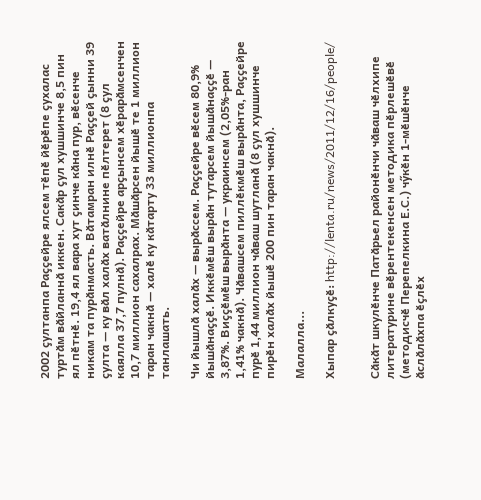2002 ҫултанпа Раҫҫейре ялсем тӗпӗ йӗрӗпе ҫухалас туртӑм вӑйланнӑ иккен. Сакӑр ҫул хушшинче 8,5 пин ял пӗтнӗ. 19,4 ял вара хут ҫинче кӑна пур, вӗсенче никам та пурӑнмасть. Вӑтамран илнӗ Раҫҫей ҫынни 39 ҫулта — ку вӑл халӑх ватӑлнине пӗлтерет (8 ҫул каялла 37,7 пулнӑ). Раҫҫейре арҫынсем хӗрарӑмсенчен 10,7 миллион сахалрах. Мӑшӑрсен йышӗ те 1 миллион таран чакнӑ — халӗ ку кӑтарту 33 миллионпа танлашать.

Чи йышлӑ халӑх — вырӑссем. Раҫҫейре вӗсем 80,9% йышӑнаҫҫӗ. Иккӗмӗш вырӑн тутарсем йышӑнаҫҫӗ — 3,87%. Виҫҫӗмӗш вырӑнта — украинсем (2,05%-ран 1,41% чакнӑ). Чӑвашсем пиллӗкмӗш вырӑнта, Раҫҫейре пурӗ 1,44 миллион чӑваш шутланӑ (8 ҫул хушшинче пирӗн халӑх йышӗ 200 пин таран чакнӑ).

Малалла...

Хыпар ҫӑлкуҫӗ: http://lenta.ru/news/2011/12/16/people/


Сӑкӑт шкулӗнче Патӑрьел районӗнчи чӑваш чӗлхипе литературине вӗрентекенсен методика пӗрлешӗвӗ (методисчӗ Перепелкина Е.С.) чӳкӗн 1-мӗшӗнче ӑслӑлӑхпа ӗҫлӗх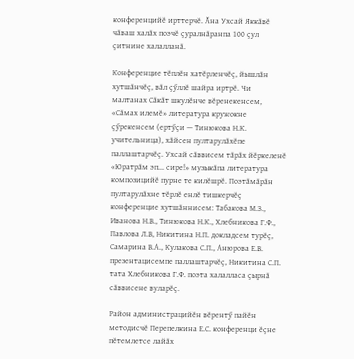конференцийӗ ирттерчӗ. Ӑна Ухсай Яккӑвӗ чӑваш халӑх поэчӗ ҫуралнӑранпа 100 ҫул ҫитнине халалланӑ.

Конференцие тӗплӗн хатӗрленчӗҫ, йышлӑн хутшӑнчӗҫ, вӑл ҫӳллӗ шайра иртрӗ. Чи малтанах Сӑкӑт шкулӗнче вӗренекенсем, «Сӑмах илемӗ» литература кружокне ҫӳрекенсем (ертӳҫи — Тинюкова Н.К. учительница), хӑйсен пултарулӑхӗпе паллаштарчӗҫ. Ухсай сӑввисем тӑрӑх йӗркеленӗ «Юратрӑм эп... сире!» музыкӑпа литература композицийӗ пурне те килӗшрӗ. Поэтӑмӑрӑн пултарулӑхне тӗрлӗ енлӗ тишкерчӗҫ конференцие хутшӑннисем: Табакова М.З., Иванова Н.В., Тинюкова Н.К., Хлебникова Г.Ф., Павлова Л.В, Никитина Н.П. докладсем турӗҫ, Самарина В.А., Кулакова С.П., Анюрова Е.В. презентацисемпе паллаштарчӗҫ, Никитина С.П. тата Хлебникова Г.Ф. поэта халалласа ҫырнӑ сӑввисене вуларӗҫ.

Район администрацийӗн вӗрентӳ пайӗн методисчӗ Перепелкина Е.С. конференци ӗҫне пӗтемлетсе лайӑх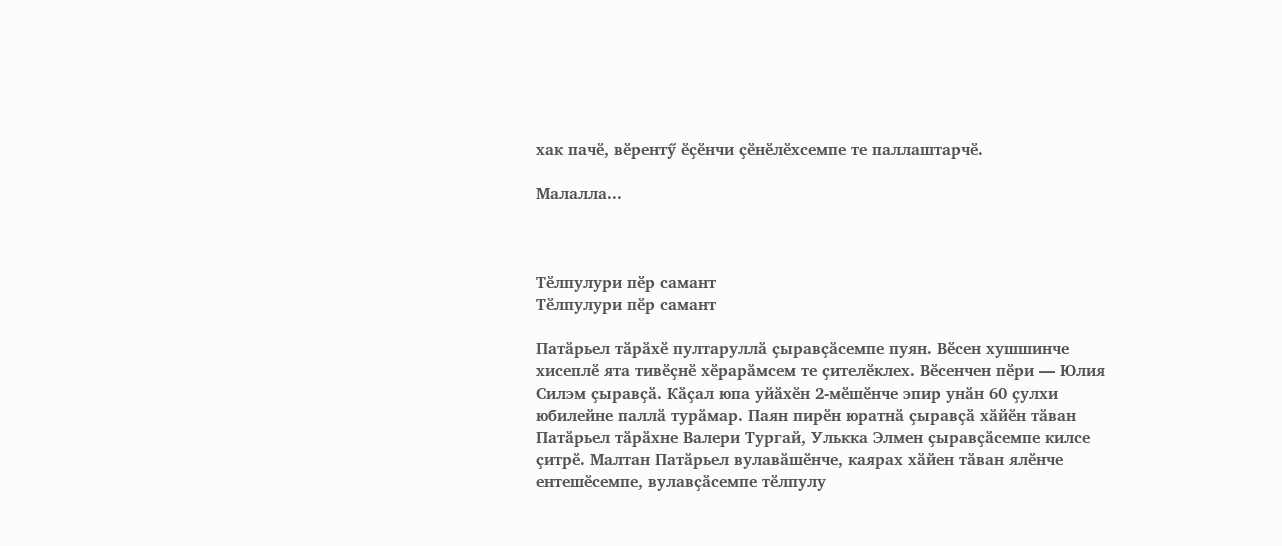хак пачӗ, вӗрентӳ ӗҫӗнчи ҫӗнӗлӗхсемпе те паллаштарчӗ.

Малалла...



Тӗлпулури пӗр самант
Тӗлпулури пӗр самант

Патӑрьел тӑрӑхӗ пултаруллӑ ҫыравҫӑсемпе пуян. Вӗсен хушшинче хисеплӗ ята тивӗҫнӗ хӗрарӑмсем те ҫителӗклех. Вӗсенчен пӗри — Юлия Силэм ҫыравҫӑ. Кӑҫал юпа уйӑхӗн 2-мӗшӗнче эпир унӑн 60 ҫулхи юбилейне паллӑ турӑмар. Паян пирӗн юратнӑ ҫыравҫӑ хӑйӗн тӑван Патӑрьел тӑрӑхне Валери Тургай, Улькка Элмен ҫыравҫӑсемпе килсе ҫитрӗ. Малтан Патӑрьел вулавӑшӗнче, каярах хӑйен тӑван ялӗнче ентешӗсемпе, вулавҫӑсемпе тӗлпулу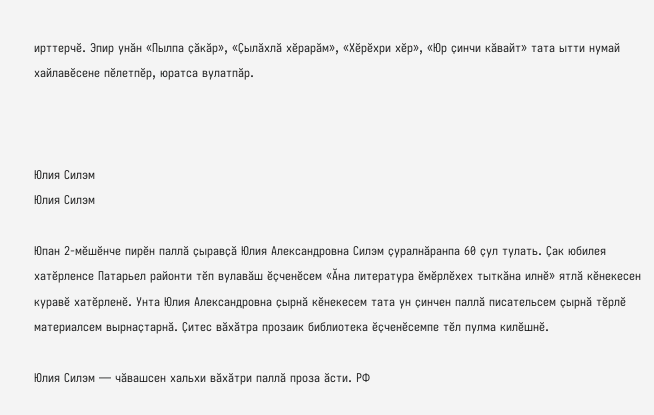ирттерчӗ. Эпир унӑн «Пылпа ҫӑкӑр», «Ҫылӑхлӑ хӗрарӑм», «Хӗрӗхри хӗр», «Юр ҫинчи кӑвайт» тата ытти нумай хайлавӗсене пӗлетпӗр, юратса вулатпӑр.



Юлия Силэм
Юлия Силэм

Юпан 2-мӗшӗнче пирӗн паллӑ ҫыравҫӑ Юлия Александровна Силэм ҫуралнӑранпа 60 ҫул тулать. Ҫак юбилея хатӗрленсе Патарьел районти тӗп вулавӑш ӗҫченӗсем «Ӑна литература ӗмӗрлӗхех тыткӑна илнӗ» ятлӑ кӗнекесен куравӗ хатӗрленӗ. Унта Юлия Александровна ҫырнӑ кӗнекесем тата ун ҫинчен паллӑ писательсем ҫырнӑ тӗрлӗ материалсем вырнаҫтарнӑ. Ҫитес вӑхӑтра прозаик библиотека ӗҫченӗсемпе тӗл пулма килӗшнӗ.

Юлия Силэм — чӑвашсен хальхи вӑхӑтри паллӑ проза ӑсти. РФ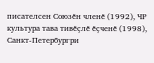писателсен Союзӗн членӗ (1992), ЧР культура тава тивӗҫлӗ ӗҫченӗ (1998), Санкт-Петербургри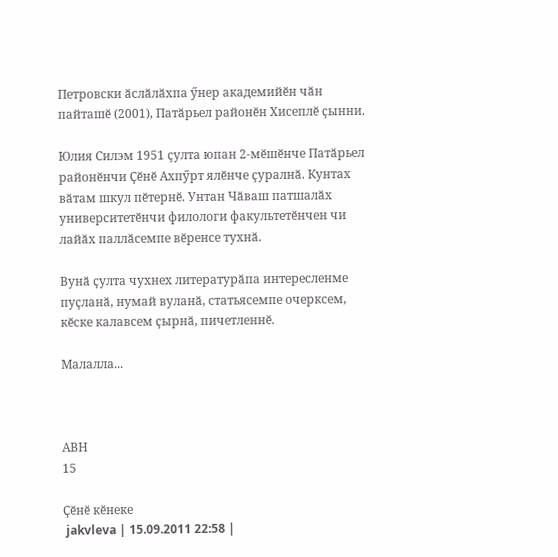Петровски ӑслӑлӑхпа ӳнер академийӗн чӑн пайташӗ (2001), Патӑрьел районӗн Хисеплӗ ҫынни.

Юлия Силэм 1951 ҫулта юпан 2-мӗшӗнче Патӑрьел районӗнчи Ҫӗнӗ Ахпӳрт ялӗнче ҫуралнӑ. Кунтах вӑтам шкул пӗтернӗ. Унтан Чӑваш патшалӑх университетӗнчи филологи факультетӗнчен чи лайӑх паллӑсемпе вӗренсе тухнӑ.

Вунӑ ҫулта чухнех литературӑпа интересленме пуҫланӑ, нумай вуланӑ, статьясемпе очерксем, кӗске калавсем ҫырнӑ, пичетленнӗ.

Малалла...



АВН
15

Ҫӗнӗ кӗнеке
 jakvleva | 15.09.2011 22:58 |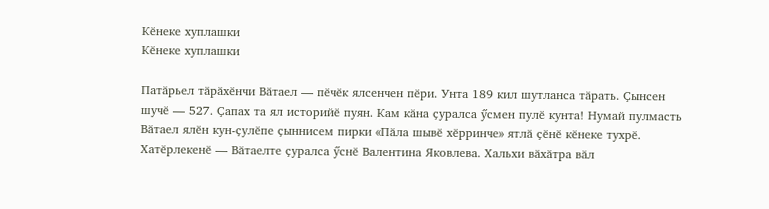Кӗнеке хуплашки
Кӗнеке хуплашки

Патӑрьел тӑрӑхӗнчи Вӑтаел — пӗчӗк ялсенчен пӗри. Унта 189 кил шутланса тӑрать. Ҫынсен шучӗ — 527. Ҫапах та ял историйӗ пуян. Кам кӑна ҫуралса ӳсмен пулӗ кунта! Нумай пулмасть Вӑтаел ялӗн кун-ҫулӗпе ҫыннисем пирки «Пӑла шывӗ хӗрринче» ятлӑ ҫӗнӗ кӗнеке тухрӗ. Хатӗрлекенӗ — Вӑтаелте ҫуралса ӳснӗ Валентина Яковлева. Хальхи вӑхӑтра вӑл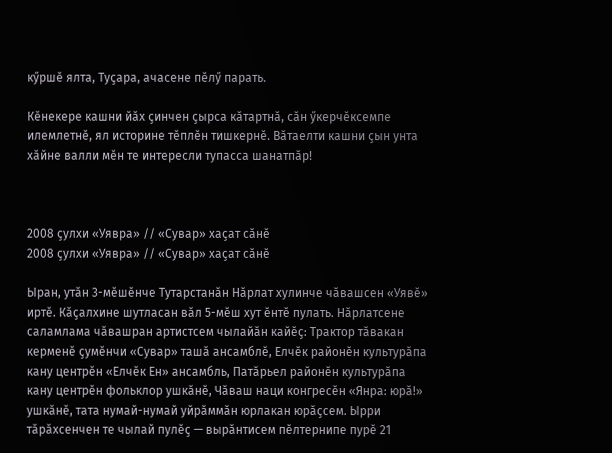кӳршӗ ялта, Туҫара, ачасене пӗлӳ парать.

Кӗнекере кашни йӑх ҫинчен ҫырса кӑтартнӑ, сӑн ӳкерчӗксемпе илемлетнӗ, ял историне тӗплӗн тишкернӗ. Вӑтаелти кашни ҫын унта хӑйне валли мӗн те интересли тупасса шанатпӑр!



2008 ҫулхи «Уявра» // «Сувар» хаҫат сӑнӗ
2008 ҫулхи «Уявра» // «Сувар» хаҫат сӑнӗ

Ыран, утӑн 3-мӗшӗнче Тутарстанӑн Нӑрлат хулинче чӑвашсен «Уявӗ» иртӗ. Кӑҫалхине шутласан вӑл 5-мӗш хут ӗнтӗ пулать. Нӑрлатсене саламлама чӑвашран артистсем чылайӑн кайӗҫ: Трактор тӑвакан керменӗ ҫумӗнчи «Сувар» ташӑ ансамблӗ, Елчӗк районӗн культурӑпа кану центрӗн «Елчӗк Ен» ансамбль, Патӑрьел районӗн культурӑпа кану центрӗн фольклор ушкӑнӗ, Чӑваш наци конгресӗн «Янра: юрӑ!» ушкӑнӗ, тата нумай-нумай уйрӑммӑн юрлакан юрӑҫсем. Ырри тӑрӑхсенчен те чылай пулӗҫ — вырӑнтисем пӗлтернипе пурӗ 21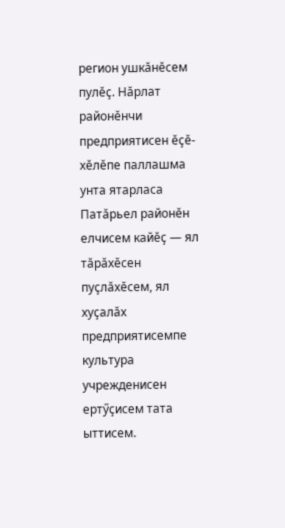регион ушкӑнӗсем пулӗҫ. Нӑрлат районӗнчи предприятисен ӗҫӗ-хӗлӗпе паллашма унта ятарласа Патӑрьел районӗн елчисем кайӗҫ — ял тӑрӑхӗсен пуҫлӑхӗсем, ял хуҫалӑх предприятисемпе культура учрежденисен ертӳҫисем тата ыттисем.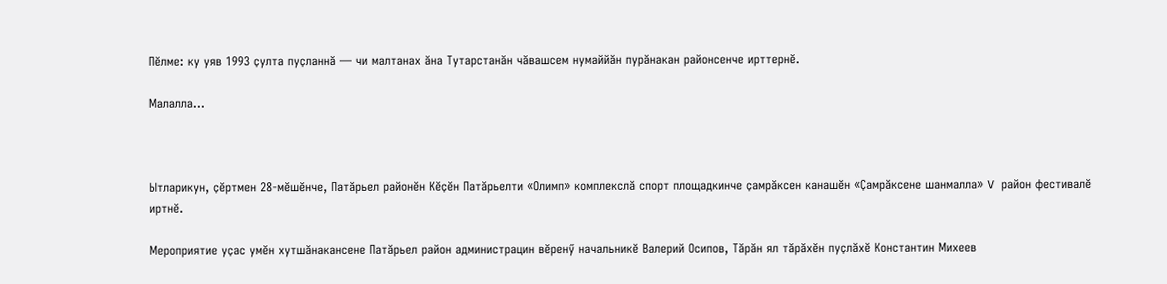Пӗлме: ку уяв 1993 ҫулта пуҫланнӑ — чи малтанах ӑна Тутарстанӑн чӑвашсем нумаййӑн пурӑнакан районсенче ирттернӗ.

Малалла...



Ытларикун, ҫӗртмен 28-мӗшӗнче, Патӑрьел районӗн Кӗҫӗн Патӑрьелти «Олимп» комплекслӑ спорт площадкинче ҫамрӑксен канашӗн «Ҫамрӑксене шанмалла» V район фестивалӗ иртнӗ.

Мероприятие уҫас умӗн хутшӑнакансене Патӑрьел район администрацин вӗренӳ начальникӗ Валерий Осипов, Тӑрӑн ял тӑрӑхӗн пуҫлӑхӗ Константин Михеев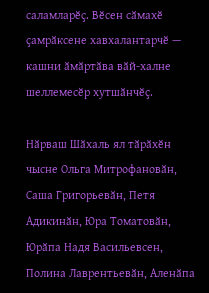саламларӗҫ. Вӗсен сӑмахӗ ҫамрӑксене хавхалантарчӗ — кашни ӑмӑртӑва вӑй-халне шеллемесӗр хутшӑнчӗҫ.

Нӑрваш Шӑхаль ял тӑрӑхӗн чысне Ольга Митрофановӑн, Саша Григорьевӑн, Петя Адикинӑн, Юра Томатовӑн, Юрӑпа Надя Васильевсен, Полина Лаврентьевӑн, Аленӑпа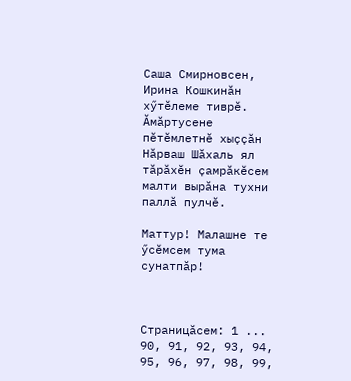Саша Смирновсен, Ирина Кошкинӑн хӳтӗлеме тиврӗ. Ӑмӑртусене пӗтӗмлетнӗ хыҫҫӑн Нӑрваш Шӑхаль ял тӑрӑхӗн ҫамрӑкӗсем малти вырӑна тухни паллӑ пулчӗ.

Маттур! Малашне те ӳсӗмсем тума сунатпӑр!



Страницӑсем: 1 ... 90, 91, 92, 93, 94, 95, 96, 97, 98, 99,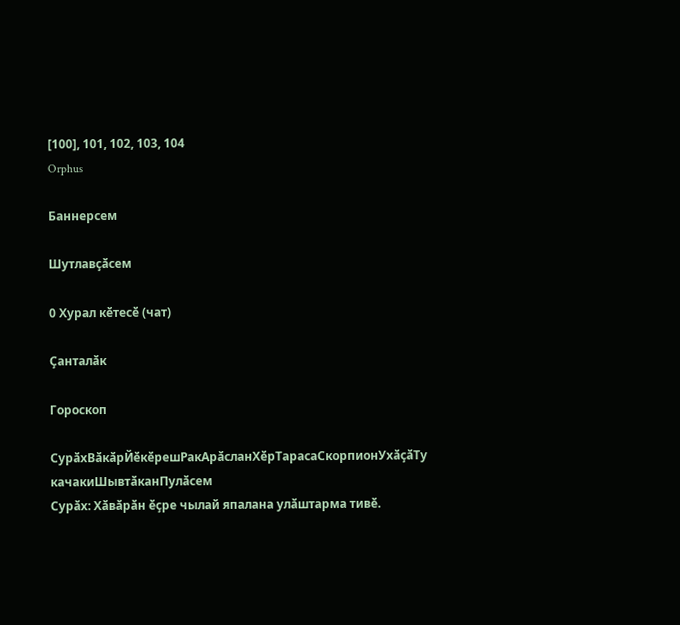[100], 101, 102, 103, 104
Orphus

Баннерсем

Шутлавҫӑсем

0 Хурал кӗтесӗ (чат)

Ҫанталӑк

Гороскоп

СурӑхВӑкӑрЙӗкӗрешРакАрӑсланХӗрТарасаСкорпионУхӑҫӑТу качакиШывтӑканПулӑсем
Сурӑх: Хӑвӑрӑн ӗҫре чылай япалана улӑштарма тивӗ.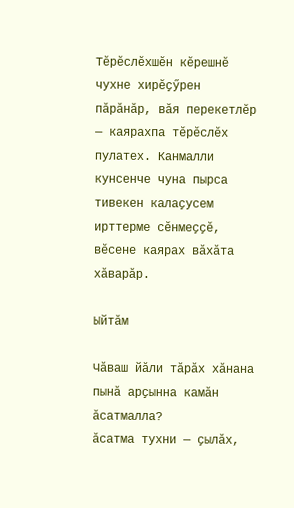Тӗрӗслӗхшӗн кӗрешнӗ чухне хирӗҫӳрен пӑрӑнӑр, вӑя перекетлӗр — каярахпа тӗрӗслӗх пулатех. Канмалли кунсенче чуна пырса тивекен калаҫусем ирттерме сӗнмеҫҫӗ, вӗсене каярах вӑхӑта хӑварӑр.

Ыйтӑм

Чӑваш йӑли тӑрӑх хӑнана пынӑ арҫынна камӑн ӑсатмалла?
ӑсатма тухни — ҫылӑх,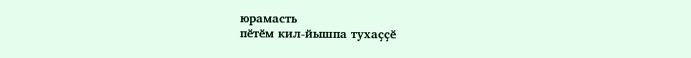юрамасть
пӗтӗм кил-йышпа тухаҫҫӗ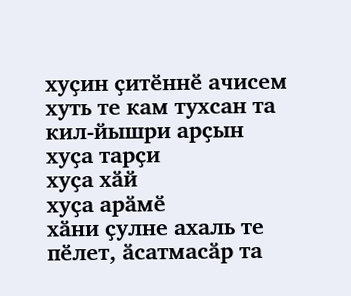хуҫин ҫитӗннӗ ачисем
хуть те кам тухсан та
кил-йышри арҫын
хуҫа тарҫи
хуҫа хӑй
хуҫа арӑмӗ
хӑни ҫулне ахаль те пӗлет, ӑсатмасӑр та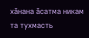хӑнана ӑсатма никам та тухмасть